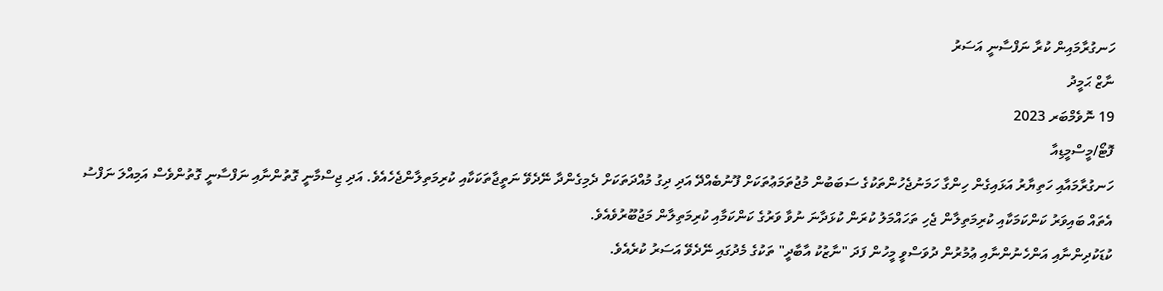ހަނގުރާމައިން ކުރާ ނަފްސާނީ އަސަރު
ނާޒް ޙަމީދު
19 ނޮވެމްބަރ 2023
ފޮޓޯ/މީސްމީޑިއާ
ހަނގުރާމައާއި ހަތިޔާރު އަޅައިގެން ހިންގާ ހަމަނުޖެހުންތަކުގެ ސަބަބުން މުޖުތަމަޢުތަކަށް ފޫނުބެއްދޭ އަދި ދިގު މުއްދަތަކަށް ދެމިގެންދާ ނޭދެވޭ ނަތީޖާތަކަކާއި ކުރިމަތިލާންޖެހެއެވެ. އަދި ޖިސްމާނީ ގޮތުންނާއި ނަފްސާނީ ގޮތުންވެސް އަމިއްލަ ނަފްސު އެތައް ބައިވަރު ކަންކަމަކާއި ކުރިމަތިލާން ޖެހި ތަހައްމަލު ކުރަން ކުޅަދާނަ ނުވާ ވަރުގެ ކަންކަމާއި ކުރިމަތިލާން މަޖުބޫރުވެއެވެ.
ކުޑަކުދިންނާއި އަންހެނުންނާއި ޢުމުރުން ދުވަސްވީ މީހުން ފަދަ "ނާޒުކު އާބާދީ" ތަކުގެ މެދުގައި ނޭދެވޭ އަސަރު ކުރެއެވެ.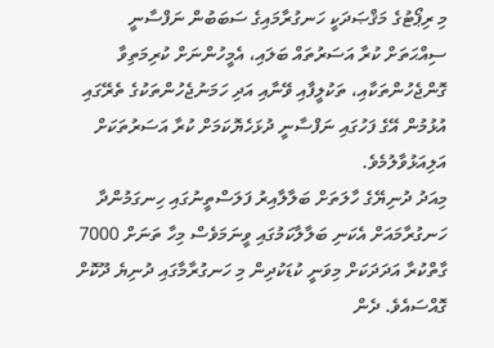މި ރިޕޯޓުގެ މަޤްޞަދަކީ ހަނގުރާމައިގެ ސަބަބުން ނަފްސާނީ ސިއްޙަތަށް ކުރާ އަސަރުތައް ބަލައި، އެމީހުންނަށް ކުރިމަތިވާ ގޮންޖެހުންތަކާއި، ތަކުލީފާއި ވޭނާއި އަދި ހަމަނުޖެހުންތަކުގެ ތެރޭގައި އުޅުމުން އޭގެ ފަހުގައި ނަފްސާނީ ދުޅަހެޔޮކަމަށް ކުރާ އަސަރުތަކަށް އަލިއަޅުވާލުމެވެ.
މިއަދު ދުނިޔޭގެ ހާލަތަށް ބަލާލާއިރު ފަލަސްތީނުގައި ހިނގަމުންދާ ހަނގުރާމައަށް އެކަނި ބަލާލާކަމުގައި ވީނަމަވެސް މިހާ ތަނަށް 7000 ގާތްކުރާ އަދަދަކަށް މިވަނީ ކުޑަކުދިން މި ހަނގުރާމާގައި ދުނިޔެ ދޫކޮށް ގޮއްސައެވެ. ދެން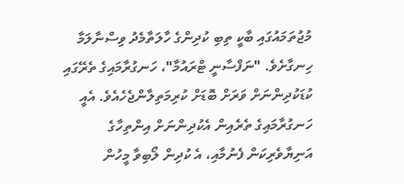މުޖުތަމައުގައި ބާކީ ތިބި ކުދިންގެ ހާލަތާމެދު ވިސްނާލަމާ ހިނގާށެވެ. "ނަފްސާނީ ޓްރައުމާ"، ހަނގުރާމައިގެ ތެރޭގައި ކުޑަކުދިންނަށް ވަރަށް ބޮޑަށް ކުރިމަތިލާންޖެހެއެވެ. އެއީ ހަނގުރާމައިގެ ތެރެއިން އެކުދިންނަށް އިންތިހާގެ އަނިޔާވެރިކަން ފެނުމާއި، އެ ކުދިން ލޯބިވާ މީހުން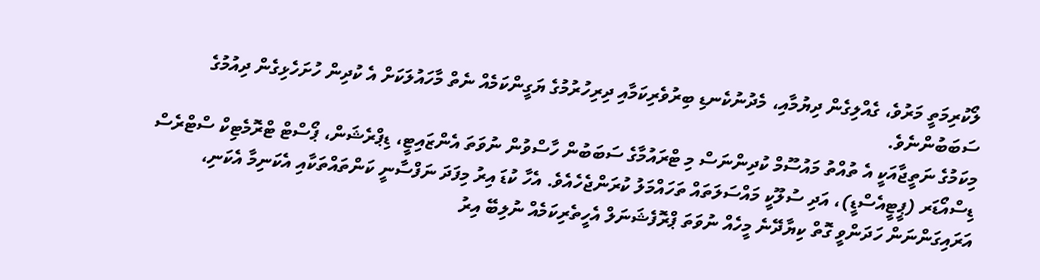ލޯކުރިމަތީ މަރުވެ، ގެއްލިގެން ދިޔުމާއި، މެދުނުކެނޑި ބިރުވެރިކަމާއި ދިރިހުރުމުގެ ޔަގީންކަމެއް ނެތް މާހައުލަކަށް އެ ކުދިން ހުށަހެޅިގެން ދިއުމުގެ ސަބަބުންނެވެ.
މިކަމުގެ ނަތީޖާއަކީ އެ ތުއްތު މައުސޫމް ކުދިންނަސް މި ޓްރައުމާގެ ސަބަބުން ހާސްވުން ނުވަތަ އެންޒައިޓީ، ޑިޕްރެޝަން، ޕޯސްޓް ޓްރޮމެޓިކް ސްޓްރެސް ޑިސްއޯޑަރ (ޕީޓީއެސްޑީ)، އަދި ސުލޫކީ މައްސަލަތައް ތަހައްމަލު ކުރަންޖެހެއެވެ. އެހާ ކުޑަ އިރު މިފަދަ ނަފްސާނީ ކަންތައްތަކާއި އެކަނިމާ އެކަނި، އަރައިގަންނަން ހަދަންވީ ގޮތް ކިޔާދޭނެ މީހެއް ނުވަތަ ޕްރޮފެޝަނަލް އެހީތެރިކަމެއް ނުލިބޭ އިރު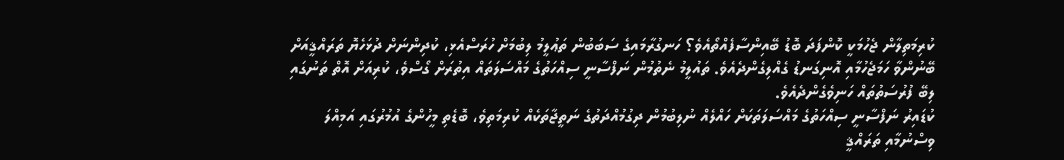ކުރިމަތިލާން ޖެހުމަކީ ކޮންފަދަ ބޮޑު ބޭއިންސާފެއްތޯއެވެ؟ ހަނގުރާމައިގެ ސަބަބުން ތަޢުލީމު ލިބުމަށް ހުރަސްއެޅި، ކުދިންނަށް ދުޅަހެޔޮ ތަރައްޤީއަށް ބޭނުންވާ ހަމަޖެހުމާއި އޮނިގަނޑު ގެއްލިގެންދެއެވެ. ތައުލީމު ނެތުމުން ނަފްސާނީ ސިއްހަތުގެ މައްސަލަތައް އިތުރަށް ގޯސްވެ، ކުރިއަށް އޮތް ތަނުގައި ލިބޭ ފުރުސަތުތައް ހަނިވެގެންދެއެވެ.
ކުޑައިރު ނަފްސާނީ ސިއްހަތުގެ މައްސަލަތަކަށް ހައްލެއް ނުލިބުމުން ދިގުމުއްދަތުގެ ނަތީޖާތަކެއް ކުރިމަތިވެ، ބޮޑެތި މީހުންގެ އުމުރުގައި އަމިއްލަ ވިސްނުމާއި ތަރައްޤީ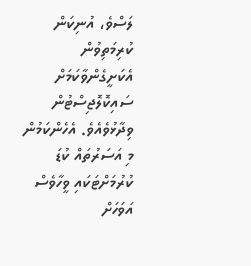ލަސްވެ، އުނިކަން ކުރިމަތިވުން އެކަށީގެންވާކަމަށް ސައިކޮލޮޖިސްޓުން ވިދާޅުވެއެވެ. އެހެންކަމުން މި އަސަރުތައް ކުޑަ ކުރުމަށްޓަކައި ވީހާވެސް އަވަހަށް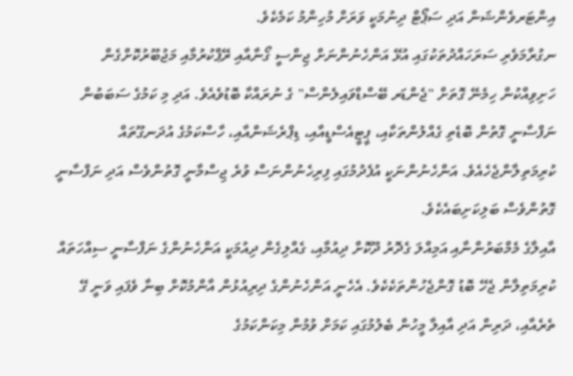އިންޓަރވެންޝަން އަދި ސަޕޯޓް ދިނުމަކީ ވަރަށް މުހިންމު ކަމެކެވެ.
ނގުރާމަވެރި ސަރަހައްދުތަކުގައި އުޅޭ އަންހެނުންނަށް ޖިންސީ ގޯނާއާއި ރޭޕްކުރުމާއި މަޖުބޫރުކޮށްގެން ހަށިވިއްކުން ހިމެނޭ ގޮތަށް "ޖެންޑަރ ބޭސްޑްވައިލެންސް" ގެ ނުރައްކާ ބޮޑުވެއެވެ. އަދި މި ކަމުގެ ސަބަބުން ނަފްސާނީ ގޮތުން ބޮޑެތި ގެއްލުންތަކާއި، ޕީޓީއެސްޑީއާއި، ޑިޕްރެޝަންއާއި، ހާސްކަމުގެ އުދަނގޫތައް ކުރިމަތިލާންޖެހެއެވެ. އަންހެނުންނަކީ އުފެދުމުގައި ފިރިހެނުންނަސް ވުރެ ޖިސްމާނީ ގޮތުންވެސް އަދި ނަފްސާނީ ގޮތުންވެސް ބަލިކަށިބައެކެވެ.
އާއިލާގެ މެމްބަރުންނާއި އަމިއްލަ ގެދޮރު ދޫކޮށް ދިއުމާއި، ގެއްލިގެން ދިއުމަކީ އަންހެނުންގެ ނަފްސާނީ ސިއްހަތައް ކުރިމަތިލާން ޖެހޭ ބޮޑު ގޮންޖެހުންތަކެކެވެ. އެހެނީ އަންހެނުންގެ ދިރިއުޅުން އާންމުކޮށް ބިނާ ވެފައި ވަނީ ގޭ ތެރެއާއި، ދަރިން އަދި އާއިލާ މީހުން ބެލުމުގައި ކަމަށް ވުމުން މިކަންކަމުގެ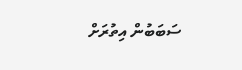ސަބަބުން އިތުރަށް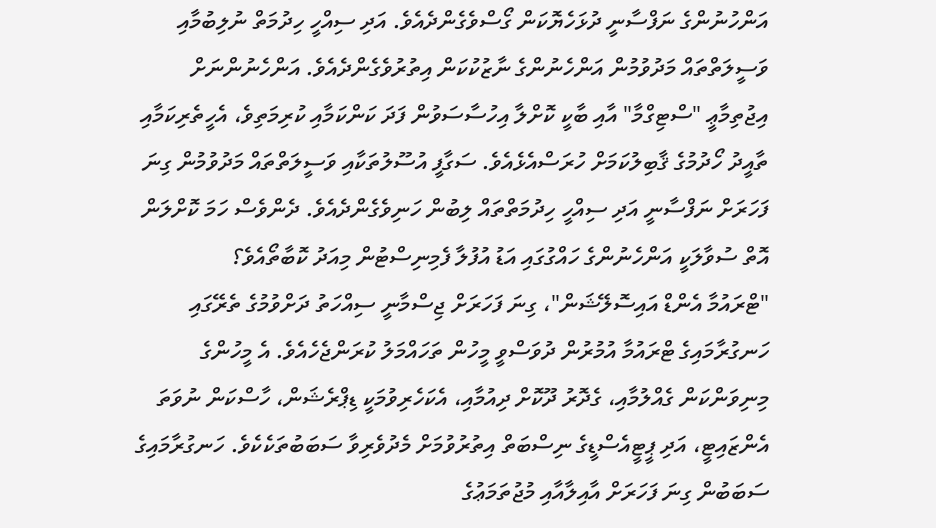އަންހުނުންގެ ނަފްސާނީ ދުޅަހެޔޮކަން ގޯސްވެގެންދެއެވެ. އަދި ސިއްހީ ހިދުމަތް ނުލިބުމާއި ވަސީލަތްތައް މަދުވުމުން އަންހެނުންގެ ނާޒުކުކަން އިތުރުވެގެންދެއެވެ. އަންހެނުންނަށް އިޖުތިމާޢީ "ސްޓިގްމާ" އާއި ބާކީ ކޮށްލާ އިހުސާސަވުން ފަދަ ކަންކަމާއި ކުރިމަތިވެ، އެހީތެރިކަމާއި ތާއީދު ހޯދުމުގެ ޤާބިލުކަމަށް ހުރަސްއެޅެއެވެ. ސަގާފީ އުސޫލުތަކާއި ވަސީލަތްތައް މަދުވުމުން ގިނަ ފަހަރަށް ނަފްސާނީ އަދި ސިއްހީ ހިދުމަތްތައް ލިބުން ހަނިވެގެންދެއެވެ. ދެންވެސް ހަމަ ކޮށްލަން އޮތް ސުވާލަކީ އަންހެނުންގެ ހައްގުގައި އަޑު އުފުލާ ފެމިނިސްޓުން މިއަދު ކޮބާތޯއެވެ؟
"ޓްރައުމާ އެންޑް އައިސޮލޭޝަން"، ގިނަ ފަހަރަށް ޖިސްމާނީ ސިއްހަތު ދަށްވުމުގެ ތެރޭގައި ހަނގުރާމައިގެ ޓްރައުމާ އުމުރުން ދުވަސްވީ މީހުން ތަހައްމަލު ކުރަންޖެހެއެވެ. އެ މީހުންގެ މިނިވަންކަން ގެއްލުމާއި، ގެދޮރު ދޫކޮށް ދިއުމާއި، އެކަހެރިވުމަކީ ޑިޕްރެޝަން، ހާސްކަން ނުވަތަ އެންޒައިޓީ، އަދި ޕީޓީއެސްޑީގެ ނިސްބަތް އިތުރުވުމަށް މެދުވެރިވާ ސަބަބުތަކެކެވެ. ހަނގުރާމައިގެ ސަބަބުން ގިނަ ފަހަރަށް އާއިލާއާއި މުޖުތަމަޢުގެ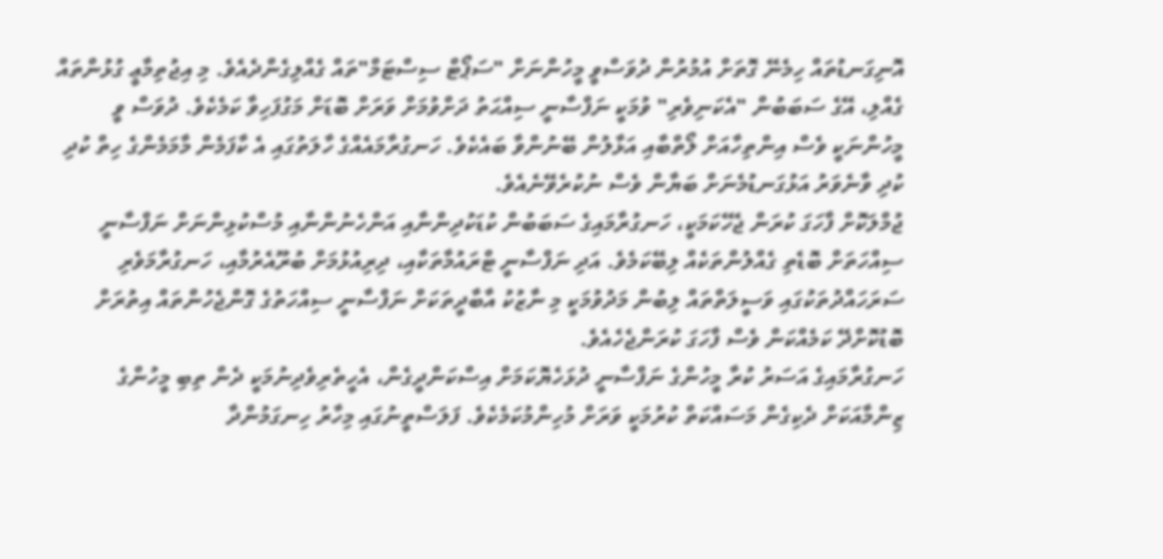އޮނިގަނޑުތައް ހިމެނޭ ގޮތަށް އުމުރުން ދުވަސްވީ މީހުންނަށް "ސަޕޯޓް ސިސްޓަމް"ތައް ގެއްލިގެންދެއެވެ. މި އިޖުތިމާޢީ ގުޅުންތައް ގެއްލި، އޭގެ ސަބަބުން "އެކަނިވެރި" ވުމަކީ ނަފްސާނީ ސިއްޙަތު ދަށްވުމަށް ވަރަށް ބޮޑަށް މަގުފަހިވާ ކަމެކެވެ. ދުވަސް ވީ މީހުންނަކީ ވެސް އިންތިހާއަށް ލޯތްބާއި އަޅާލުން ބޭނުންވާ ބައެކެވެ. ހަނގުރާމައެއްގެ ހާލަތުގައި އެ ކާފަމެން މާމަމެންގެ ހިތް ކުދި ކުދި ވާނެވަރު އަޅުގަނޑުމެނަށް ބަޔާން ވެސް ނުކުރެވޭނެއެވެ.
ޖުމްލަކޮށް ފާހަގަ ކުރަން ޖެހޭކަމަކީ، ހަނގުރާމައިގެ ސަބަބުން ކުޑަކުދިންނާއި އަންހެނުންނާއި މުސްކުޅިންނަށް ނަފްސާނީ ސިއްހަތަށް ބޮޑެތި ގެއްލުންތަކެއް ލިބޭކަމެވެ. އަދި ނަފްސާނީ ޓްރައުމާތަކާއި، ދިރިއުޅުމަށް ބުރޫއެރުމާއި، ހަނގުރާމަވެރި ސަރަހައްދުތަކުގައި ވަސީލަތްތައް ލިބުން މަދުވުމަކީ މި ނާޒުކު އާބާދީތަކަށް ނަފްސާނީ ސިއްހަތުގެ ގޮންޖެހުންތައް އިތުރަށް ބޮޑުކޮށްދޭ ކަމެއްކަން ވެސް ފާހަގަ ކުރަންޖެހެއެވެ.
ހަނގުރާމައިގެ އަސަރު ކުރާ މީހުންގެ ނަފްސާނީ ދުޅަހެޔޮކަމަށް އިސްކަންދީގެން، އެހީތެރިވެދިނުމަކީ ދެން ތިބި މީހުންގެ ޒިންމާއަކަށް ދެކިގެން މަސައްކަތް ކުރުމަކީ ވަރަށް މުހިންމުކަމެކެވެ. ފަލަސްތީނުގައި މިހާރު ހިނގަމުންދާ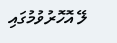ލޭ އޮހޮރުވުމުގައި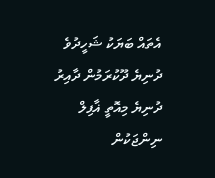އެތައް ބަޔަކު ޝަހީދުވެ ދުނިޔެ ދޫކުރަމުން ދާއިރު ދުނިޔެ މިއޮތީ ޣާފިލް ނިންޖަކުން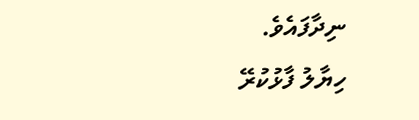ނިދާފައެވެ.
ހިޔާލު ފާޅުކުރޭ